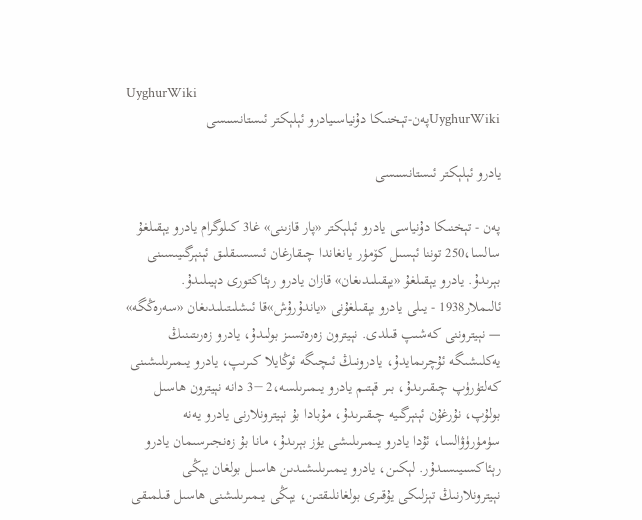UyghurWiki
UyghurWikiپەن-تېخنىكا دۇنياسىيادرو ئېلېكتر ئىستانسىسى

يادرو ئېلېكتر ئىستانسىسى

پەن - تېخنىكا دۇنياسى يادرو ئېلېكتر «پار قازىنى» غا3 كىلوگرام يادرو يېقىلغۇ سالسا،250 توننا ئېسىل كۆمۈر يانغاندا چىقارغان ئىسسىقلىق ئېنېرگىيىسىنى بېرىدۇ. يادرو يېقىلغۇ «يېقىلىدىغان» قازان يادرو رېئاكتورى دېيىلىدۇ. ئالىملار1938 - يىلى يادرو يېقىلغۇنى «ياندۇرۇش»قا ئىشلىتىلىدىغان «سەرەڭگە» — نېيتروننى كەشىپ قىلدى. نېيترون زەرەتسىز بولىدۇ، يادرو زەرىتىنىڭ يەكلىشىگە ئۇچرىمايدۇ، يادرونىڭ ئىچىگە ئوڭايلا كىرىپ، يادرو يىمىرىلىشىنى كەلتۈرۈپ چىقىرىدۇ، بىر قېتىم يادرو يىمىرىلسە،2 −3 دانە نېيترون ھاسىل بولۇپ، نۇرغۇن ئېنېرگىيە چىقىرىدۇ، مۇبادا بۇ نېيترونلارنى يادرو يەنە سۈمۈرۈۋالسا، ئۇدا يادرو يىمىرىلىشى يۈز بېرىدۇ، مانا بۇ زەنجىرسىمان يادرو رېئاكسىيىسىدۇر. لېكىن، يادرو يىمىرىلىشىدىن ھاسىل بولغان يېڭى نېيترونلارنىڭ تېزلىكى يۇقىرى بولغانلىقتىن، يېڭى يىمىرىلىشنى ھاسىل قىلمىقى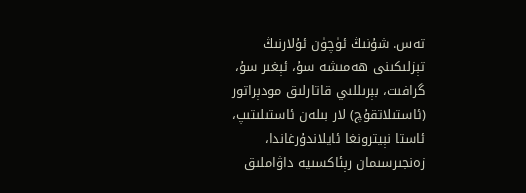تەس. شۇنىڭ ئۈچۈن ئۇلارنىڭ تېزلىكىنى ھەمىشە سۇ، ئېغىر سۇ، گرافىت، بېرىللىي قاتارلىق مودېراتور (ئاستىلاتقۇچ) لار بىلەن ئاستىلىتىپ، ئاستا نېيترونغا ئايلاندۇرغاندا، زەنجىرسىمان رېئاكسىيە داۋاملىق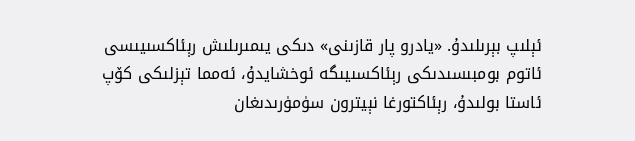ئېلىپ بېرىلىدۇ. «يادرو پار قازىنى» دىكى يىمىرىلىش رېئاكسىيىسى ئاتوم بومبىسىدىكى رېئاكسىيىگە ئوخشايدۇ، ئەمما تېزلىكى كۆپ ئاستا بولىدۇ، رېئاكتورغا نېيترون سۈمۈرىدىغان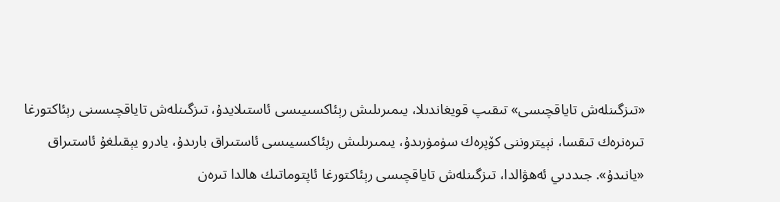«تىزگىنلەش تاياقچىسى» تىقىپ قويغاندىلا، يىمىرىلىش رېئاكسىيىسى ئاستىلايدۇ، تىزگىنلەش تاياقچىسىنى رېئاكتورغا تىرەنرەك تىقسا، نېيتروننى كۆپرەك سۈمۈرىدۇ، يىمىرىلىش رېئاكسىيىسى ئاستىراق بارىدۇ، يادرو يېقىلغۇ ئاستىراق «يانىدۇ». جىددىي ئەھۋالدا، تىزگىنلەش تاياقچىسى رېئاكتورغا ئاپتوماتىك ھالدا تىرەن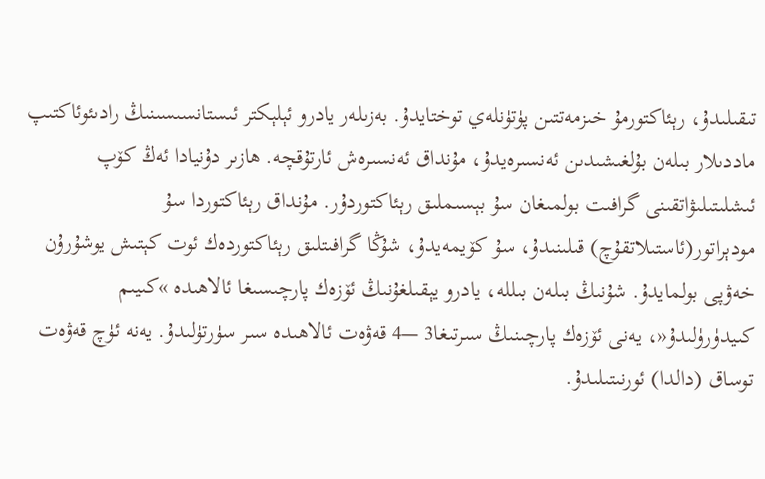تىقىلىدۇ، رېئاكتورمۇ خىزمەتتىن پۈتۈنلەي توختايدۇ. بەزىلەر يادرو ئېلېكتر ئىستانسىسىنىڭ رادىئوئاكتىپ ماددىلار بىلەن بۇلغىشىدىن ئەنسىرەيدۇ، مۇنداق ئەنسىرەش ئارتۇقچە. ھازىر دۇنيادا ئەڭ كۆپ ئىشلىتىلىۋاتقىنى گرافىت بولمىغان سۇ بېسىملىق رېئاكتوردۇر. مۇنداق رېئاكتوردا سۇ مودېراتور(ئاستىلاتقۇچ) قىلىنىدۇ، سۇ كۆيمەيدۇ، شۇڭا گرافىتلىق رېئاكتوردەك ئوت كېتىش يوشۇرۇن خەۋپى بولمايدۇ. شۇنىڭ بىلەن بىللە، يادرو يېقىلغۇنىڭ ئۆزەك پارچىسىغا ئالاھىدە »كىيىم كىيدۈرۈلىدۇ«، يەنى ئۆزەك پارچىنىڭ سىرتىغا3 —4 قەۋەت ئالاھىدە سىر سۈرتۈلىدۇ. يەنە ئۈچ قەۋەت توساق (دالدا) ئورنىتىلىدۇ.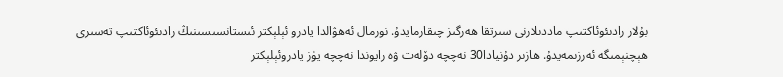بۇلار رادىئوئاكتىپ ماددىلارنى سىرتقا ھەرگىز چىقارمايدۇ. نورمال ئەھۋالدا يادرو ئېلېكتر ئىستانسىسىنىڭ رادىئوئاكتىپ تەسىرى ھېچنېمىگە ئەرزىمەيدۇ. ھازىر دۇنيادا30 نەچچە دۆلەت ۋە رايوندا نەچچە يۈز يادروئېلېكتر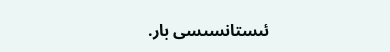ئىستانسىسى بار.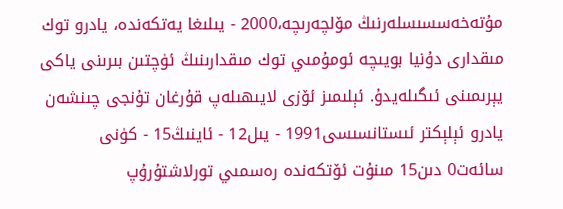مۇتەخەسسىسلەرنىڭ مۆلچەرىچە،2000 - يىلىغا يەتكەندە، يادرو توك مىقدارى دۇنيا بويىچە ئومۇمىي توك مىقدارىنىڭ ئۈچتىن بىرىنى ياكى يېرىمىنى ئىگىلەيدۇ. ئېلىمىز ئۆزى لايىھىلەپ قۇرغان تۇنجى چىنشەن يادرو ئېلېكتر ئىستانسىسى1991 - يىل12 - ئاينىڭ15 - كۈنى سائەت0 دىن15 مىنۇت ئۆتكەندە رەسمىي تورلاشتۇرۇپ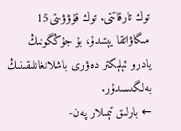توك تارقاتتى. توك قۇۋۋىتى15 مىگاۋاتقا يېتىدۇ، بۇ جۇڭگونىڭ يادرو ئېلېكتر دەۋرى باشلانغانلىقىنىڭ بەلگىسىدۇر.
← بارلىق تېمىلار پەن-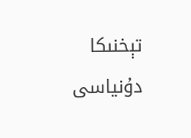تېخنىكا دۇنياسى